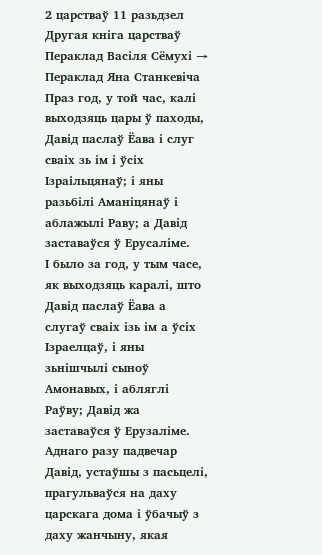2 царстваў 11 разьдзел
Другая кніга царстваў
Пераклад Васіля Сёмухі → Пераклад Яна Станкевіча
Праз год, у той час, калі выходзяць цары ў паходы, Давід паслаў Ёава і слуг сваіх зь ім і ўсіх Ізраільцянаў; і яны разьбілі Аманіцянаў і аблажылі Раву; а Давід заставаўся ў Ерусаліме.
І было за год, у тым часе, як выходзяць каралі, што Давід паслаў Ёава а слугаў сваіх ізь ім а ўсіх Ізраелцаў, і яны зьнішчылі сыноў Амонавых, і абляглі Раўву; Давід жа заставаўся ў Ерузаліме.
Аднаго разу падвечар Давід, устаўшы з пасьцелі, прагульваўся на даху царскага дома і ўбачыў з даху жанчыну, якая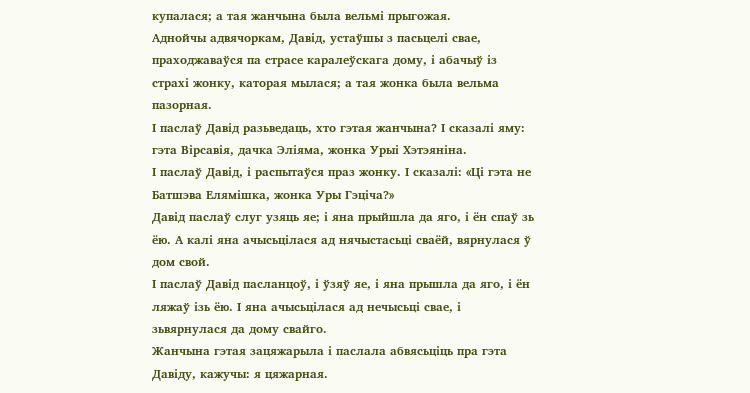купалася; а тая жанчына была вельмі прыгожая.
Аднойчы адвячоркам, Давід, устаўшы з пасьцелі свае, праходжаваўся па страсе каралеўскага дому, і абачыў із страхі жонку, каторая мылася; а тая жонка была вельма пазорная.
І паслаў Давід разьведаць, хто гэтая жанчына? І сказалі яму: гэта Вірсавія, дачка Эліяма, жонка Урыі Хэтэяніна.
І паслаў Давід, і распытаўся праз жонку. І сказалі: «Ці гэта не Батшэва Елямішка, жонка Уры Гэціча?»
Давід паслаў слуг узяць яе; і яна прыйшла да яго, і ён спаў зь ёю. А калі яна ачысьцілася ад нячыстасьці сваёй, вярнулася ў дом свой.
І паслаў Давід пасланцоў, і ўзяў яе, і яна прышла да яго, і ён ляжаў ізь ёю. І яна ачысьцілася ад нечысьці свае, і зьвярнулася да дому свайго.
Жанчына гэтая зацяжарыла і паслала абвясьціць пра гэта Давіду, кажучы: я цяжарная.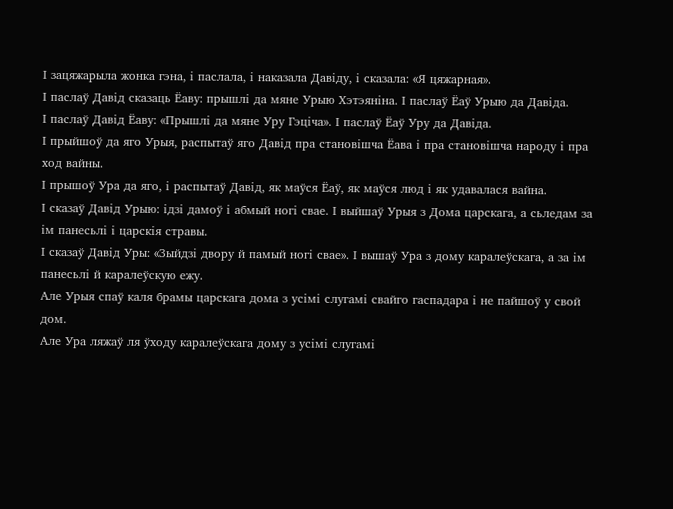І зацяжарыла жонка гэна, і паслала, і наказала Давіду, і сказала: «Я цяжарная».
І паслаў Давід сказаць Ёаву: прышлі да мяне Урыю Хэтэяніна. І паслаў Ёаў Урыю да Давіда.
І паслаў Давід Ёаву: «Прышлі да мяне Уру Гэціча». І паслаў Ёаў Уру да Давіда.
І прыйшоў да яго Урыя, распытаў яго Давід пра становішча Ёава і пра становішча народу і пра ход вайны.
І прышоў Ура да яго, і распытаў Давід, як маўся Ёаў, як маўся люд і як удавалася вайна.
І сказаў Давід Урыю: ідзі дамоў і абмый ногі свае. І выйшаў Урыя з Дома царскага, а сьледам за ім панесьлі і царскія стравы.
І сказаў Давід Уры: «Зыйдзі двору й памый ногі свае». І вышаў Ура з дому каралеўскага, а за ім панесьлі й каралеўскую ежу.
Але Урыя спаў каля брамы царскага дома з усімі слугамі свайго гаспадара і не пайшоў у свой дом.
Але Ура ляжаў ля ўходу каралеўскага дому з усімі слугамі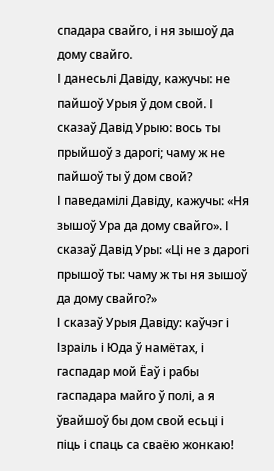спадара свайго, і ня зышоў да дому свайго.
І данесьлі Давіду, кажучы: не пайшоў Урыя ў дом свой. І сказаў Давід Урыю: вось ты прыйшоў з дарогі; чаму ж не пайшоў ты ў дом свой?
І паведамілі Давіду, кажучы: «Ня зышоў Ура да дому свайго». І сказаў Давід Уры: «Ці не з дарогі прышоў ты: чаму ж ты ня зышоў да дому свайго?»
І сказаў Урыя Давіду: каўчэг і Ізраіль і Юда ў намётах, і гаспадар мой Ёаў і рабы гаспадара майго ў полі, а я ўвайшоў бы дом свой есьці і піць і спаць са сваёю жонкаю!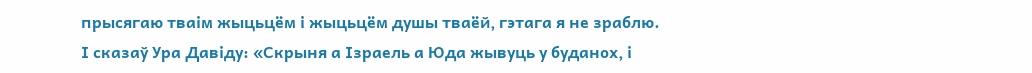прысягаю тваім жыцьцём і жыцьцём душы тваёй, гэтага я не зраблю.
І сказаў Ура Давіду: «Скрыня а Ізраель а Юда жывуць у буданох, і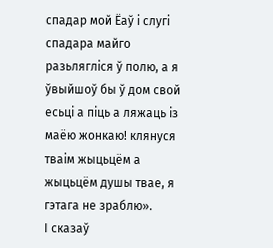спадар мой Ёаў і слугі спадара майго разьлягліся ў полю, а я ўвыйшоў бы ў дом свой есьці а піць а ляжаць із маёю жонкаю! клянуся тваім жыцьцём а жыцьцём душы твае, я гэтага не зраблю».
І сказаў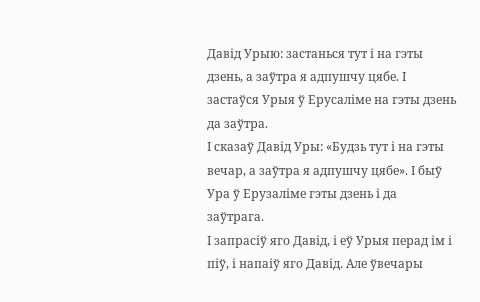Давід Урыю: застанься тут і на гэты дзень, а заўтра я адпушчу цябе. І застаўся Урыя ў Ерусаліме на гэты дзень да заўтра.
І сказаў Давід Уры: «Будзь тут і на гэты вечар, а заўтра я адпушчу цябе». І быў Ура ў Ерузаліме гэты дзень і да заўтрага.
І запрасіў яго Давід, і еў Урыя перад ім і піў, і напаіў яго Давід. Але ўвечары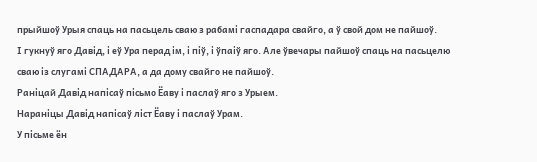прыйшоў Урыя спаць на пасьцель сваю з рабамі гаспадара свайго, а ў свой дом не пайшоў.
І гукнуў яго Давід, і еў Ура перад ім, і піў, і ўпаіў яго. Але ўвечары пайшоў спаць на пасьцелю сваю із слугамі СПАДАРА, а да дому свайго не пайшоў.
Раніцай Давід напісаў пісьмо Ёаву і паслаў яго з Урыем.
Нараніцы Давід напісаў ліст Ёаву і паслаў Урам.
У пісьме ён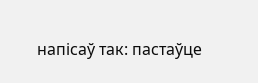напісаў так: пастаўце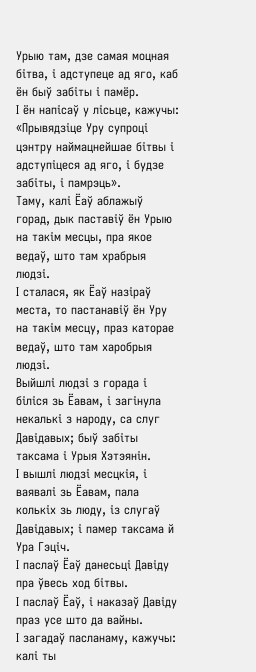Урыю там, дзе самая моцная бітва, і адступеце ад яго, каб ён быў забіты і памёр.
І ён напісаў у лісьце, кажучы: «Прывядзіце Уру супроці цэнтру наймацнейшае бітвы і адступіцеся ад яго, і будзе забіты, і памрэць».
Таму, калі Ёаў аблажыў горад, дык паставіў ён Урыю на такім месцы, пра якое ведаў, што там храбрыя людзі.
І сталася, як Ёаў назіраў места, то пастанавіў ён Уру на такім месцу, праз каторае ведаў, што там харобрыя людзі.
Выйшлі людзі з горада і біліся зь Ёавам, і загінула некалькі з народу, са слуг Давідавых; быў забіты таксама і Урыя Хэтэянін.
І вышлі людзі месцкія, і ваявалі зь Ёавам, пала колькіх зь люду, із слугаў Давідавых; і памер таксама й Ура Гэціч.
І паслаў Ёаў данесьці Давіду пра ўвесь ход бітвы.
І паслаў Ёаў, і наказаў Давіду праз усе што да вайны.
І загадаў пасланаму, кажучы: калі ты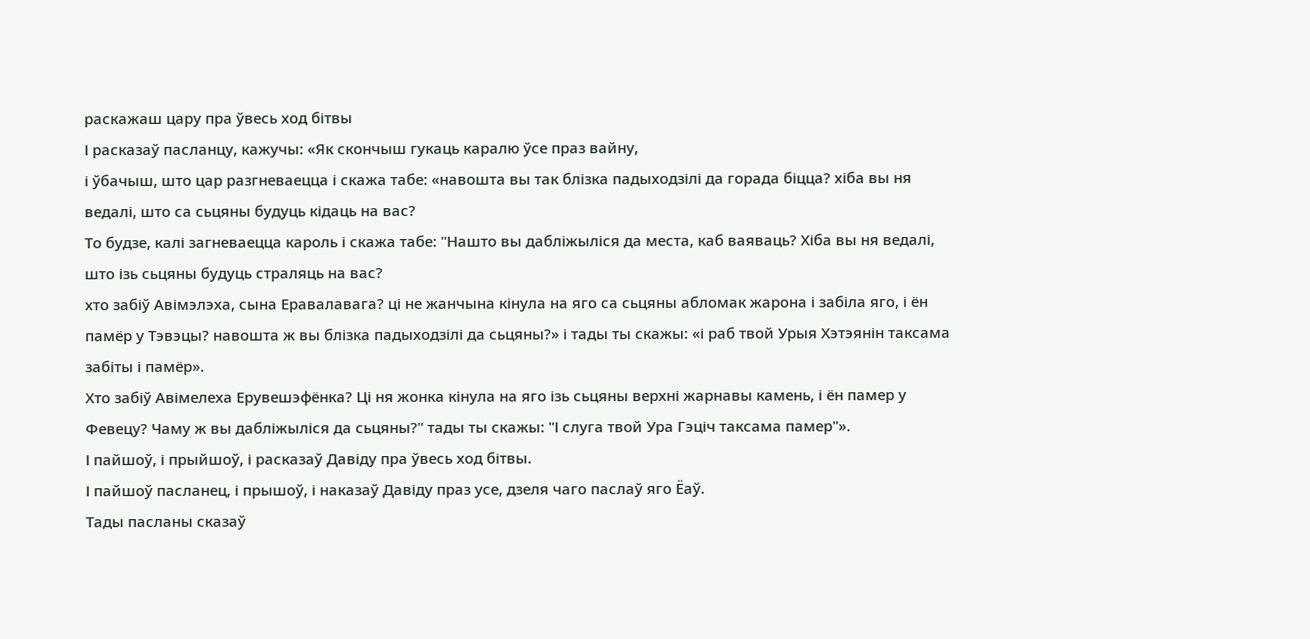раскажаш цару пра ўвесь ход бітвы
І расказаў пасланцу, кажучы: «Як скончыш гукаць каралю ўсе праз вайну,
і ўбачыш, што цар разгневаецца і скажа табе: «навошта вы так блізка падыходзілі да горада біцца? хіба вы ня ведалі, што са сьцяны будуць кідаць на вас?
То будзе, калі загневаецца кароль і скажа табе: "Нашто вы дабліжыліся да места, каб ваяваць? Хіба вы ня ведалі, што ізь сьцяны будуць страляць на вас?
хто забіў Авімэлэха, сына Еравалавага? ці не жанчына кінула на яго са сьцяны абломак жарона і забіла яго, і ён памёр у Тэвэцы? навошта ж вы блізка падыходзілі да сьцяны?» і тады ты скажы: «і раб твой Урыя Хэтэянін таксама забіты і памёр».
Хто забіў Авімелеха Ерувешэфёнка? Ці ня жонка кінула на яго ізь сьцяны верхні жарнавы камень, і ён памер у Февецу? Чаму ж вы дабліжыліся да сьцяны?" тады ты скажы: "І слуга твой Ура Гэціч таксама памер"».
І пайшоў, і прыйшоў, і расказаў Давіду пра ўвесь ход бітвы.
І пайшоў пасланец, і прышоў, і наказаў Давіду праз усе, дзеля чаго паслаў яго Ёаў.
Тады пасланы сказаў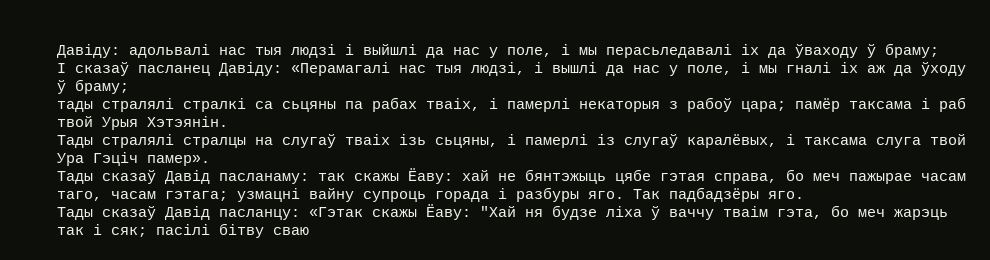Давіду: адольвалі нас тыя людзі і выйшлі да нас у поле, і мы перасьледавалі іх да ўваходу ў браму;
І сказаў пасланец Давіду: «Перамагалі нас тыя людзі, і вышлі да нас у поле, і мы гналі іх аж да ўходу ў браму;
тады стралялі стралкі са сьцяны па рабах тваіх, і памерлі некаторыя з рабоў цара; памёр таксама і раб твой Урыя Хэтэянін.
Тады стралялі стралцы на слугаў тваіх ізь сьцяны, і памерлі із слугаў каралёвых, і таксама слуга твой Ура Гэціч памер».
Тады сказаў Давід пасланаму: так скажы Ёаву: хай не бянтэжыць цябе гэтая справа, бо меч пажырае часам таго, часам гэтага; узмацні вайну супроць горада і разбуры яго. Так падбадзёры яго.
Тады сказаў Давід пасланцу: «Гэтак скажы Ёаву: "Хай ня будзе ліха ў ваччу тваім гэта, бо меч жарэць так і сяк; пасілі бітву сваю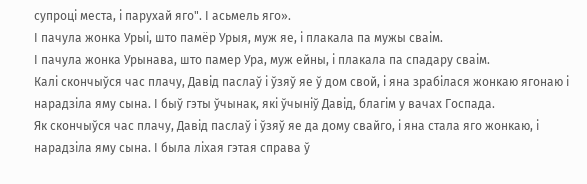супроці места, і парухай яго". І асьмель яго».
І пачула жонка Урыі, што памёр Урыя, муж яе, і плакала па мужы сваім.
І пачула жонка Урынава, што памер Ура, муж ейны, і плакала па спадару сваім.
Калі скончыўся час плачу, Давід паслаў і ўзяў яе ў дом свой, і яна зрабілася жонкаю ягонаю і нарадзіла яму сына. І быў гэты ўчынак, які ўчыніў Давід, благім у вачах Госпада.
Як скончыўся час плачу, Давід паслаў і ўзяў яе да дому свайго, і яна стала яго жонкаю, і нарадзіла яму сына. І была ліхая гэтая справа ў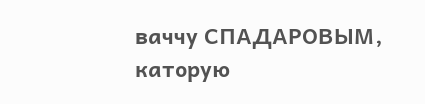ваччу СПАДАРОВЫМ, каторую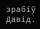зрабіў Давід.